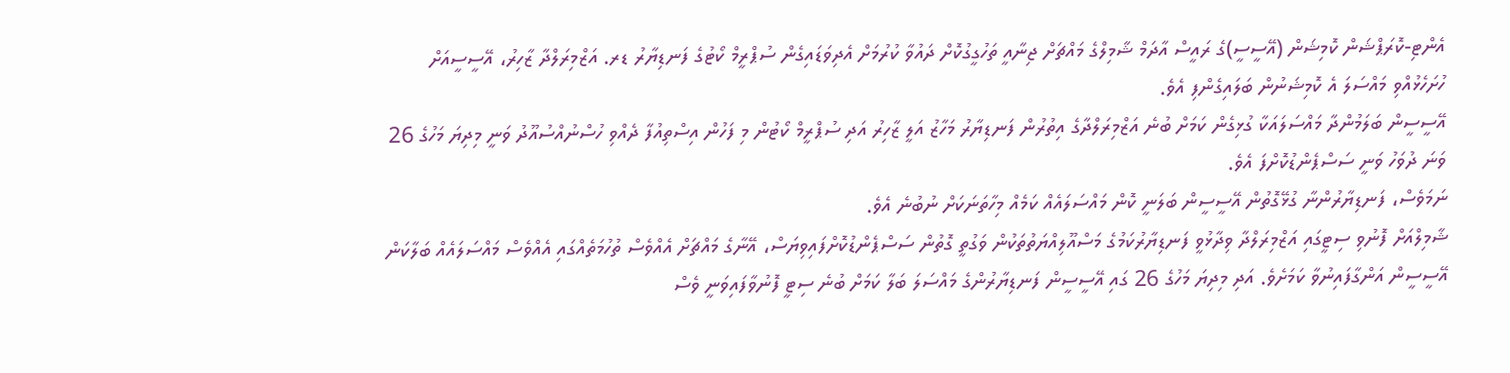އެންޓި-ކޮރަޕްޝަން ކޮމިޝަން (އޭސީސީ)ގެ ރައީސް އާދަމް ޝާމިލްގެ މައްޗަށް ޖިނާއީ ތަހުގީގުކޮށް ދައުވާ ކުރުމަށް އެދިވަޑައިގެން ސުޕްރީމް ކޯޓުގެ ފަނޑިޔާރު ޑރ. އަޒްމިރަލްދާ ޒާހިރު، އޭސީސީއަށް ހުށަހެޅުއްވި މައްސަލަ އެ ކޮމިޝަނުން ބަލައިގެންފި އެވެ.
އޭސީސީން ބަލަމުންދާ މައްސަލައަކާ ގުޅިގެން ކަމަށް ބުނެ އަޒްމިރަލްދާގެ އިތުރުން ފަނޑިޔާރު މަހާޒު އަލީ ޒާހިރު އަދި ސުޕްރީމް ކޯޓުން މި ފަހުން އިސްތިއުފާ ދެއްވި ހުސްނުއްސުއޫދު ވަނީ މިދިޔަ މަހުގެ 26 ވަނަ ދުވަހު ވަނީ ސަސްޕެންޑުކޮށްފަ އެވެ.
ނަމަވެސް، ފަނޑިޔާރުންނާ ގުޅޭގޮތުން އޭސީސީން ބަލަނީ ކޮން މައްސަލައެއް ކަމެއް މިހާތަނަކަށް ނުބުނެ އެވެ.
ޝާމިލްއަށް ފޮނުވި ސިޓީގައި އަޒްމިރަލްދާ ވިދާޅުވީ ފަނޑިޔާރުކަމުގެ މަސްއޫލިއްޔަތުތަކުން ވަގުތީ ގޮތުން ސަސްޕެންޑުކޮށްފައިވިޔަސް، އޭނާގެ މައްޗަށް އެއްވެސް ތުހުމަތެއްގައި އެއްވެސް މައްސަލައެއް ބަލާކަން އޭސީސީން އަންގާފައިނުވާ ކަމަށެވެ. އަދި މިދިޔަ މަހުގެ 26 ގައި އޭސީސީން ފަނޑިޔާރުންގެ މައްސަލަ ބަލާ ކަމަށް ބުނެ ސިޓީ ފޮނުވާފައިވަނީ ވެސް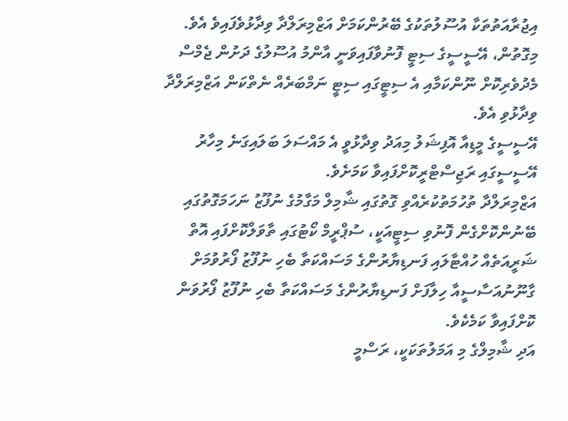އިޖުރާއަތުތަކާ އުސޫލުތަކުގެ ބޭރުންކަމަށް އަޒްމިރަލްދާ ވިދާޅުވެފައިވެ އެވެ.
މިގޮތުން، އޭސީސީގެ ސިޓީ ފޮނުވާފައިވަނީ އާންމު އުސޫލުގެ ދަށުން ޖެމްސް މެދުވެރިކޮށް ނޫންކަމާއި އެ ސިޓީގައި ސިޓީ ނަމްބަރެއް ނެތްކަން އަޒްމިރަލްދާ ވިދާޅުވި އެވެ.
އޭސީސީގެ މީޑިއާ އޮފިޝަލު މިއަދު ވިދާޅުވީ އެ މައްސަލަ ބަލައިގަނެ މިހާރު އޭސީސީގައި ރަޖިސްޓްރީކޮށްފައިވާ ކަމަށެވެ.
އަޒްމިރަލްދާ ތުހުމަތުކުރެއްވި ގޮތުގައި ޝާމިލް މަގާމުގެ ނުފޫޒު ނަހަމަގޮތުގައި ބޭނުންކޮށްގެން ފޮނުވި ސިޓީއަކީ، ސުޕްރީމް ކޯޓުގައި ތާވަލްކޮށްފައި އޮތް ޝަރީއަތެއް ހުއްޓާލައި ފަނޑިޔާރުންގެ މަސައްކަތާ ބެހި ނުފޫޒު ފޯރުވުމަށް ގާނޫނުއަސާސީއާ ހިލާފަށް ފަނޑިޔާރުންގެ މަސައްކަތާ ބެހި ނުފޫޒު ފޯރުވަން ކޮށްފައިވާ ކަމެކެވެ.
އަދި ޝާމިލްގެ މި އަމަލުތަކަކީ، ރަސްމީ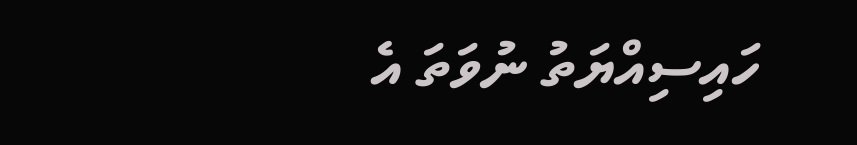ހައިސިއްޔަތު ނުވަތަ އެ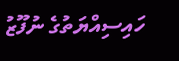ހައިސިއްޔަތުގެ ނުފޫޒު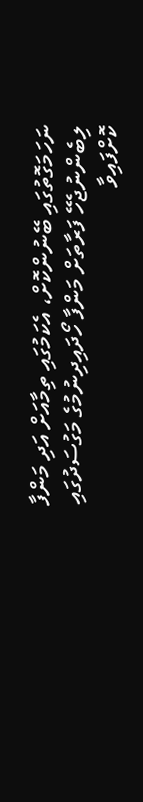ނަހަމަގޮތުގައި ބޭނުންކޮށް، އެކަމުގައި ތިމާއަށް އަދި މަންފާ ލިބެންނުޖެހޭ ފަރާތަށް މަންފާ ހޯދައިދިނުމުގެ މަގުސަދުގައި ކޮށްފައިވާ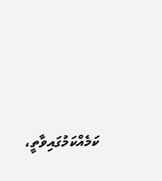ކަމެއްކަމުގައިވާތީ،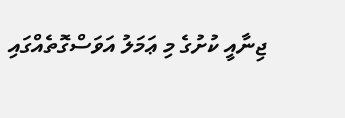ޖިނާއީ ކުށުގެ މި ޢަމަލު އަވަސްގޮތެއްގައި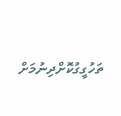ތަހުގީގުކޮށްދިނުމަށް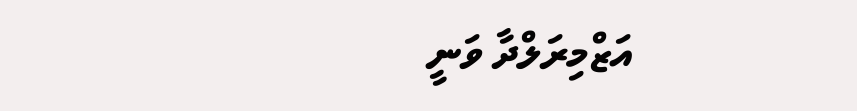އަޒްމިރަލްދާ ވަނީ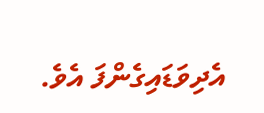އެދިވަޑައިގެންފަ އެވެ.